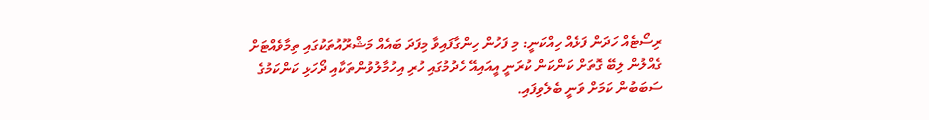ރިސޯޓެއް ހަދަން ފަޅެއް ހިއްކަނީ: މި ފަހުން ހިންގާފައިވާ މިފަދަ ބައެއް މަޝްރޫއުތަކުގައި ތިމާވެއްޓަށް ގެއްލުން ލިބޭ ގޮތަށް ކަންކަން ކުރަނީ އީއައިއޭ ހެދުމުގައި ހުރި އިހުމާލުވުންތަކާއި ދޯހަޅި ކަންކަމުގެ ސަބަބުން ކަމަށް ވަނީ ބެލެވިފައި.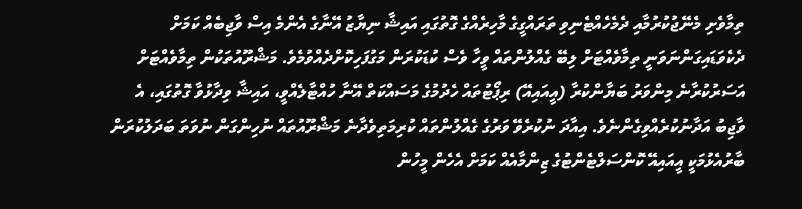ތިމާވެށި މެނޭޖުކުރުމާއި ދެމެހެއްޓެނިވި ތަރައްގީގެ މާހިރެއްގެ ގޮތުގައި އައިޝާ ނިޔާޒު އޭނާގެ އެންމެ އިސް ވާޖިބެއް ކަމަށް ދެކެވަޑައިގަންނަވަނީ ތިމާވެއްޓަށް ލިބޭ ގެއްލުންތައް ވީހާ ވެސް ކުޑަކުރަން މަގުފަހިކޮށްދެއްވުމެވެ. މަޝްރޫއުތަކުން ތިމާވެއްޓަށް އަސަރުކުރާނެ މިންވަރު ބަޔާންކުރާ (އީއައިއޭ) ރިޕޯޓުތައް ހެދުމުގެ މަސައްކަތް އޭނާ ހުއްޓާލެއްވީ، އައިޝާ ވިދާޅުވާ ގޮތުގައި، އެ ވާޖިބު އަދާނުކުރެއްވިގެންނެވެ. އިއާދަ ނުކުރެވޭ ވަރުގެ ގެއްލުންތައް ކުރިމަތިވެދާނެ މަޝްރޫއުތައް ނުހިންގަން ނުވަތަ ބަދަލުކުރަން ބާރުއެޅުމަކީ އީއައިއޭ ކޮންސަލްޓެންޓުގެ ޒިންމާއެއް ކަމަށް އެހެން މީހުން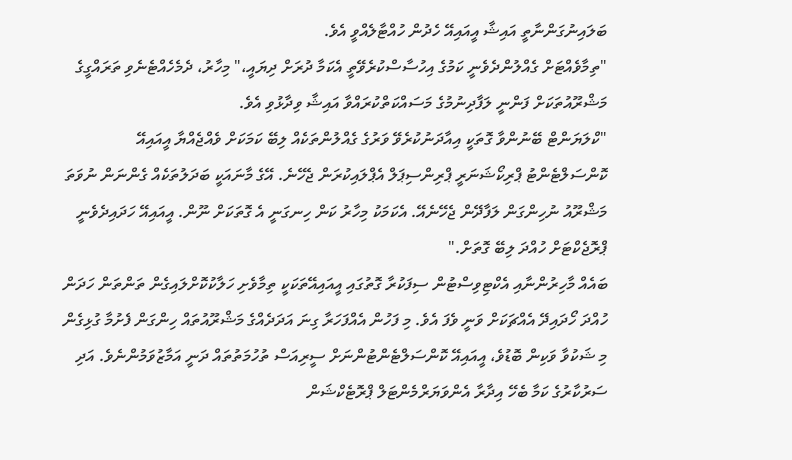ބަލައިނުގަންނާތީ އައިޝާ އީއައިއޭ ހެދުން ހުއްޓާލެއްވީ އެވެ.
"ތިމާވެއްޓަށް ގެއްލުންދެވެނީ ކަމުގެ އިހުސާސްކުރެވޭތީ އެކަމާ ދުރަށް ދިޔައީ،" މިހާރު، ދެމެހެއްޓެނެވި ތަރައްގީގެ މަޝްރޫއުތަކަށް ފަންނީ ލަފާދިނުމުގެ މަސައްކަތްކުރައްވާ އައިޝާ ވިދާޅުވި އެވެ.
"ކްލަޔަންޓް ބޭނުންވާ ގޮތަކީ އިއާދަނުކުރެވޭ ވަރުގެ ގެއްލުންތަކެއް ލިބޭ ކަމަކަށް ވެއްޖެއްޔާ އީއައިއޭ ކޮންސަލްޓެންޓު ޕްރިކޯޝަނަރީ ޕްރިންސިޕަލް އެޕްލައިކުރަން ޖެހޭނެ. އޭގެ މާނައަކީ ބަދަލުތަކެއް ގެންނަން ނުވަތަ މަޝްރޫއު ނުހިންގަން ލަފާދޭން ޖެހޭނެއޭ. އެކަމަކު މިހާރު ކަން ހިނގަނީ އެ ގޮތަކަށް ނޫން. އީއައިއޭ ހަދައިދެވެނީ ޕްރޮޖެކްޓަށް ހުއްދަ ލިބޭ ގޮތަށް."
ބައެއް މާހިރުންނާއި އެކްޓިވިސްޓުން ސިފަކުރާ ގޮތުގައި އީއައިއޭތަކަކީ ތިމާވެށި ހަލާކުކޮށްލައިގެން ތަންތަން ހަދަން ހުއްދަ ހޯދައިދޭ އެއްޗަކަށް ވަނީ ވެފަ އެވެ. މި ފަހުން އެއްފަހަރާ ގިނަ އަދަދެއްގެ މަޝްރޫއުތައް ހިންގަން ފެށުމާ ގުޅިގެން މި ޝަކުވާ ވަކިން ބޮޑުވެ، އީއައިއޭ ކޮންސަލްޓެންޓުންނަށް ސީރިއަސް ތުހުމަތުތައް ދަނީ އަމާޒުވަމުންނެވެ. އަދި ސަރުކާރުގެ ކަމާ ބެހޭ އިދާރާ އެންވަޔަރްމެންޓަލް ޕްރޮޓެކްޝަން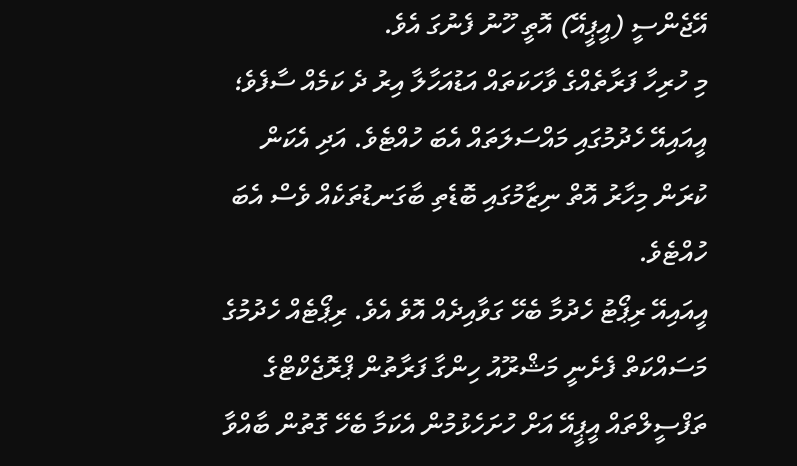އޭޖެންސީ (އީޕީއޭ) އޮތީ ހޫނު ފެނުގަ އެވެ.
މި ހުރިހާ ފަރާތެއްގެ ވާހަކަތައް އަޑުއަހާލާ އިރު ދެ ކަމެއް ސާފެވެ؛ އީއައިއޭ ހެދުމުގައި މައްސަލަތައް އެބަ ހުއްޓެވެ. އަދި އެކަން ކުރަން މިހާރު އޮތް ނިޒާމުގައި ބޮޑެތި ބާގަނޑުތަކެއް ވެސް އެބަ ހުއްޓެވެ.
އީއައިއޭ ރިޕޯޓު ހެދުމާ ބެހޭ ގަވާއިދެއް އޮވެ އެވެ. ރިޕޯޓެއް ހެދުމުގެ މަސައްކަތް ފެށެނީ މަޝްރޫއު ހިންގާ ފަރާތުން ޕްރޮޖެކްޓްގެ ތަފްސީލްތައް އީޕީއޭ އަށް ހުށަހެޅުމުން އެކަމާ ބެހޭ ގޮތުން ބާއްވާ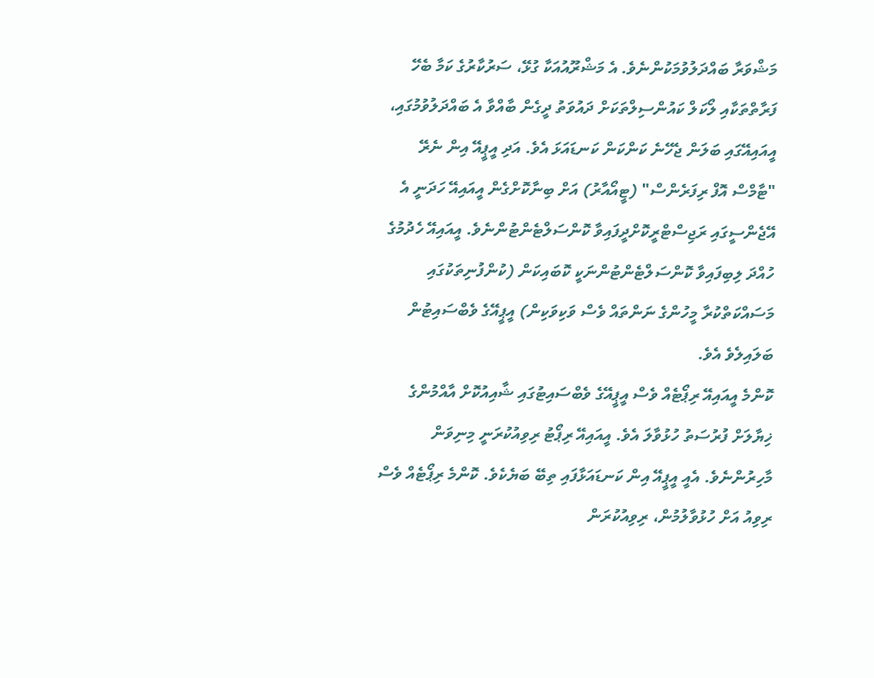މަޝްވަރާ ބައްދަލުވުމަކުންނެވެ. އެ މަޝްރޫއުއަކާ ގުޅޭ، ސަރުކާރުގެ ކަމާ ބެހޭ ފަރާތްތަކާއި ލޯކަލް ކައުންސިލްތަކަށް ދައުވަތު ދީގެން ބާއްވާ އެ ބައްދަލުވުމުގައި، އީއައިއޭގައި ބަލަން ޖެހޭނެ ކަންކަން ކަނޑައަޅަ އެވެ. އަދި އީޕީއޭ އިން ނެރޭ "ޓާމްސް އޮފް ރިފަރެންސް" (ޓީއޯއާރު) އަށް ބިނާކޮށްގެން އީއައިއޭ ހަދަނީ އެ އޭޖެންސީގައި ރަޖިސްޓްރީކޮށްދީފައިވާ ކޮންސަލްޓެންޓުންނެވެ. އީއައިއޭ ހެދުމުގެ ހުއްދަ ލިބިފައިވާ ކޮންސަލްޓެންޓުންނަކީ ކޮބައިކަން (ކުންފުނިތަކުގައި މަސައްކަތްކުރާ މީހުންގެ ނަންތައް ވެސް ވަކިވަކިން) އީޕީއޭގެ ވެބްސައިޓުން ބަލައިލެވެ އެވެ.
ކޮންމެ އީއައިއޭ ރިޕޯޓެއް ވެސް އީޕީއޭގެ ވެބްސައިޓުގައި ޝާއިއުކޮށް އާއްމުންގެ ޚިޔާލަށް ފުރުސަތު ހުޅުވާލަ އެވެ. އީއައިއޭ ރިޕޯޓު ރިވިއުކުރަނީ މިނިވަން މާހިރުންނެވެ. އެއީ އީޕީއޭ އިން ކަނޑައަޅާފައި ތިބޭ ބަޔެކެވެ. ކޮންމެ ރިޕޯޓެއް ވެސް ރިވިއު އަށް ހުޅުވާލުމުން، ރިވިއުކުރަން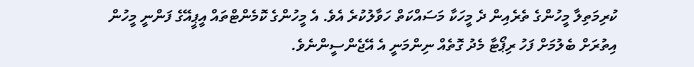ކުރިމަތިލާ މީހުންގެ ތެރެއިން ދެ މީހަކާ މަސައްކަތް ހަވާލުކުރެ އެވެ. އެ މީހުންގެ ކޮމެންޓްތައް އީޕީއޭގެ ފަންނީ މީހުން އިތުރަށް ބެލުމަށް ފަހު ރިޕޯޓާ މެދު ގޮތެއް ނިންމަނީ އެ އޭޖެންސީންނެވެ.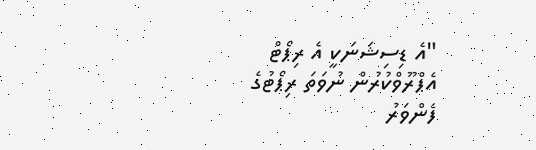"އެ ޑިސިޝަނަކީ އެ ރިޕޯޓް އެޕްރޫވްކުރުން ނުވަތަ ރިޕޯޓުގެ ފެންވަރު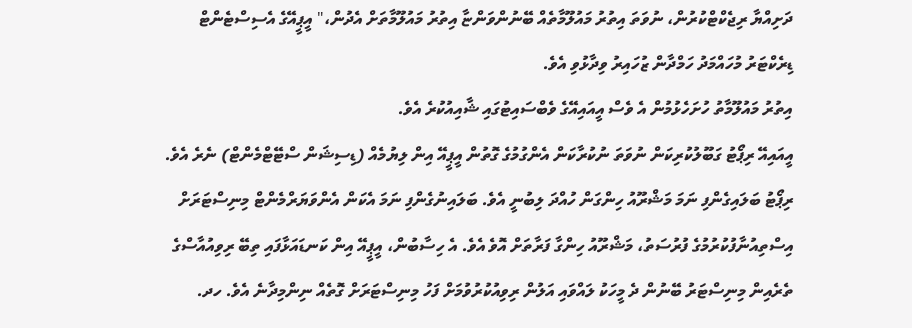ދަށިއްޔާ ރިޖެކްޓްކުރުން، ނުވަތަ އިތުރު މައުލޫމާތެއް ބޭނުންވަންޏާ އިތުރު މައުލޫމާތަށް އެދުން،" އީޕީއޭގެ އެސިސްޓެންޓް ޑިރެކްޓަރު މުހައްމަދު ހަމްދާން ޒުހައިރު ވިދާޅުވި އެވެ.
އިތުރު މައުލޫމާތު ހުށަހެޅުމުން އެ ވެސް އީއައިއޭގެ ވެބްސައިޓުގައި ޝާއިއުކުރެ އެވެ.
އީއައިއޭ ރިޕޯޓު ގަބޫލުކުރިކަން ނުވަތަ ނުކުރާކަން އެންގުމުގެ ގޮތުން އީޕީއޭ އިން ލިޔުމެއް (ޑިސިޝަން ސްޓޭޓްމެންޓް) ނެރެ އެވެ. ރިޕޯޓު ބަލައިގެންފި ނަމަ މަޝްރޫއު ހިންގަން ހުއްދަ ލިބުނީ އެވެ. ބަލައިނުގެންފި ނަމަ އެކަން އެންވަޔަރްމެންޓް މިނިސްޓަރަށް އިސްތިއުނާފުކުރުމުގެ ފުރުސަތު، މަޝްރޫއު ހިންގާ ފަރާތަށް އޮވެ އެވެ. އެ ހިސާބުން، އީޕީއޭ އިން ކަނޑައަޅާފައި ތިބޭ ރިވިއުއާސްގެ ތެރެއިން މިނިސްޓަރު ބޭނުން ދެ މީހަކު ލައްވައި އަލުން ރިވިއުކުރުވުމަށް ފަހު މިނިސްޓަރަށް ގޮތެއް ނިންމިދާނެ އެވެ. ހދ.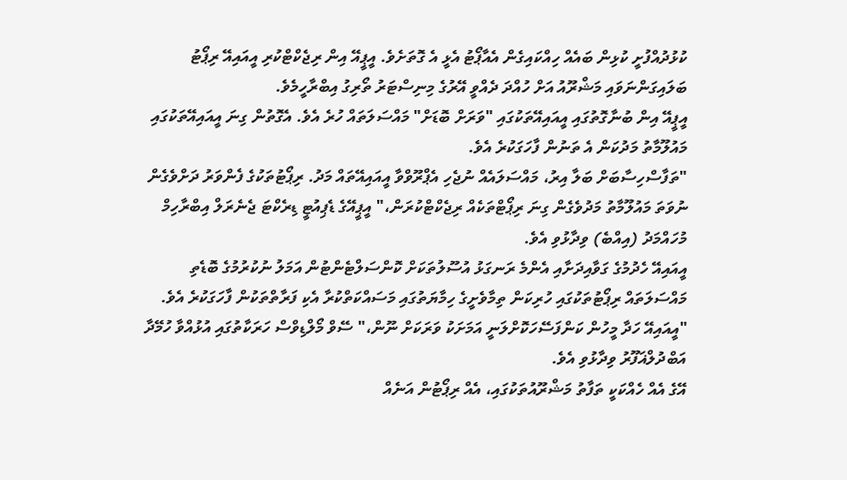ކުޅުދުއްފުށީ ކުޅިން ބައެއް ހިއްކައިގެން އެއާޕޯޓު އެޅީ އެ ގޮތަށެވެ. އީޕީއޭ އިން ރިޖެކްޓްކުރި އީއައިއޭ ރިޕޯޓު ބަލައިގަންނަވައި މަޝްރޫއު އަށް ހުއްދަ ދެއްވީ އޭރުގެ މިނިސްޓަރު ތޯރިގު އިބްރާހީމެވެ.
އީޕީއޭ އިން ބުނާގޮތުގައި އީއައިއޭތަކުގައި "ވަރަށް ބޮޑަށް" މައްސަލަތައް ހުރެ އެވެ. އެގޮތުން ގިނަ އީއައިއޭތަކުގައި މައުލޫމާތު މަދުކަން އެ ތަނުން ފާހަގަކުރެ އެވެ.
"ތަފާސްހިސާބަށް ބަލާ އިރު، މައްސަލައެއް ނުޖެހި އެޕްރޫވްވާ އީއައިއޭތައް މަދު. ރިޕޯޓުތަކުގެ ފެންވަރު ދަށްވެގެން ނުވަތަ މައުލޫމާތު މަދުވެގެން ގިނަ ރިޕޯޓްތަކެއް ރިޖެކްޓްކުރަން،" އީޕީއޭގެ ޑެޕިއުޓީ ޑިރެކްޓަ ޖެނެރަލް އިބްރާހިމް މުހައްމަދު (އިއްބެ) ވިދާޅުވި އެވެ.
އީއައިއޭ ހެދުމުގެ ގަވާއިދަށާއި އެންމެ ރަނގަޅު އުސޫލުތަކަށް ކޮންސަލްޓެންޓުން އަމަލު ނުކުރުމުގެ ބޮޑެތި މައްސަލަތައް ރިޕޯޓުތަކުގައި ހުރިކަން ތިމާވެށީގެ ހިމާޔަތުގައި މަސައްކަތްކުރާ އެކި ފަރާތްތަކުން ފާހަގަކުރެ އެވެ.
"އީއައިއޭ ހަދާ މީހުން ކަންފަސޭހަކޮށްލަނީ އަމަށަކު ވަރަކަށް ނޫން،" ސޭވް މޯލްޑިވްސް ހަރަކާތުގައި އުޅުއްވާ ހުމޭދާ އަބްދުލްޣަފޫރު ވިދާޅުވި އެވެ.
އޭގެ އެއް ހެއްކަކީ ތަފާތު މަޝްރޫއުތަކުގައި، އެއް ރިޕޯޓުން އަނެއް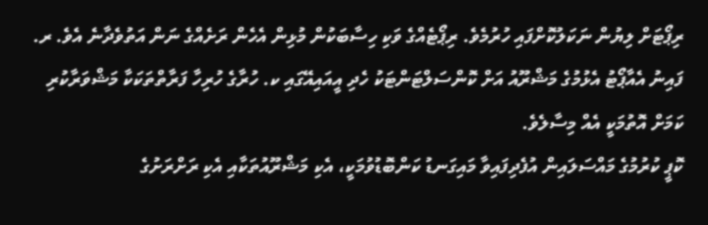ރިޕޯޓަށް ލިޔުން ނަކަލުކޮށްފައި ހުރުމެވެ. ރިޕޯޓެއްގެ ވަކި ހިސާބަކުން މުޅިން އެހެން ރަށެއްގެ ނަން އަތުވެދާނެ އެވެ. ރ. ފައިނު އެއާޕޯޓު އެޅުމުގެ މަޝްރޫއު އަށް ކޮންސަލްޓަންޓަކު ހެދި އީއައިއޭގައި ކ. ހުރާގެ ހުރިހާ ފަރާތްތަކަކާ މަޝްވަރާކުރި ކަމަށް އޮތުމަކީ އެއް މިސާލެވެ.
ކޮޕީ ކުރުމުގެ މައްސަލައިން އުފެދިފައިވާ މައިގަނޑު ކަންބޮޑުވުމަކީ، އެކި މަޝްރޫއުތަކާއި އެކި ރަށްރަށުގެ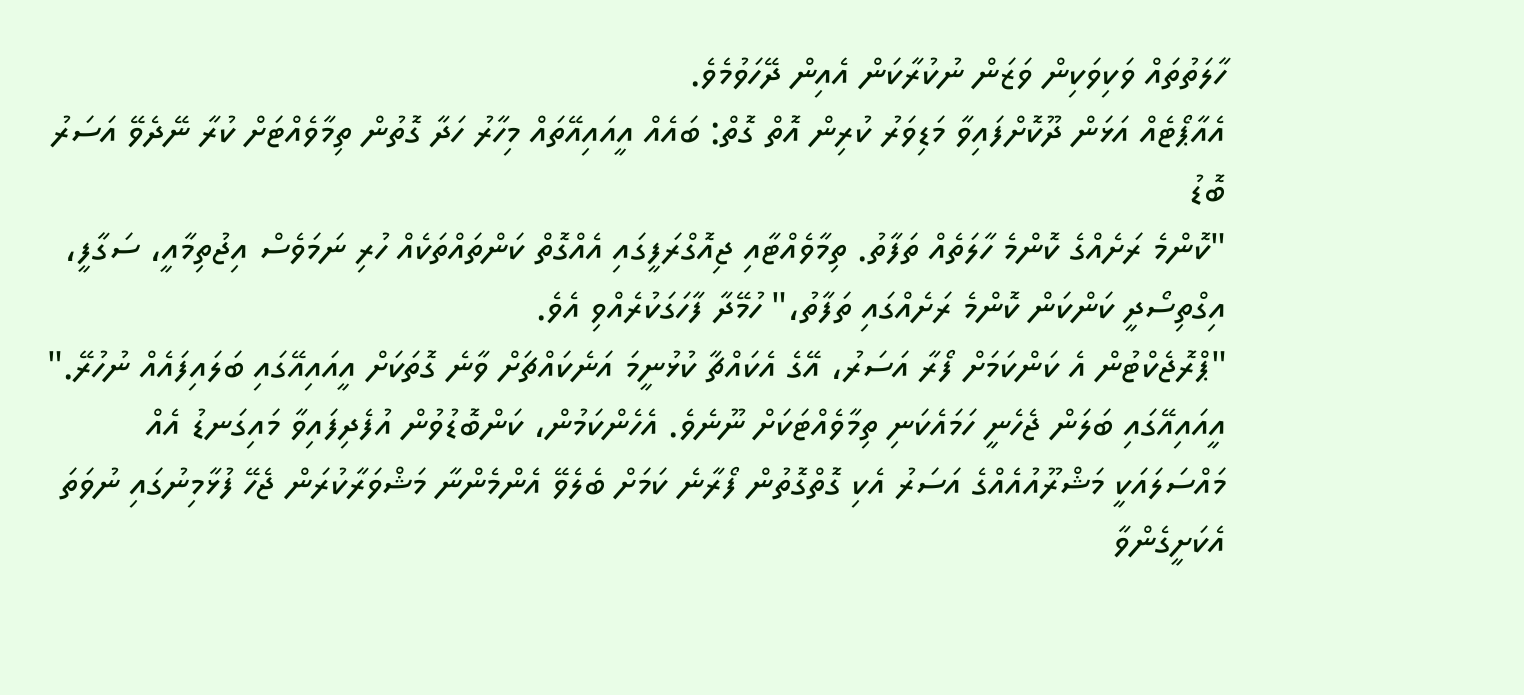ހާލަތުތައް ވަކިވަކިން ވަޒަން ނުކުރާކަން އެއިން ދޭހަވުމެވެ.
އެއާޕޯޓެއް އަޅަން ދޫކޮށްފައިވާ މަޑިވަރު ކުރިން އޮތް ގޮތް: ބައެއް އީއައިއޭތައް މިހާރު ހަދާ ގޮތުން ތިމާވެއްޓަށް ކުރާ ނޭދެވޭ އަސަރު ބޮޑު
"ކޮންމެ ރަށެއްގެ ކޮންމެ ހާލަތެއް ތަފާތު. ތިމާވެއްޓާއި ޖިއޮގްރަފީގައި އެއްގޮތް ކަންތައްތަކެއް ހުރި ނަމަވެސް އިޖުތިމާއީ، ސަގާފީ، އިގްތިސޯދީ ކަންކަން ކޮންމެ ރަށެއްގައި ތަފާތު،" ހުމޭދާ ފާހަގަކުރެއްވި އެވެ.
"ޕްރޮޖެކްޓުން އެ ކަންކަމަށް ފޯރާ އަސަރު، އޭގެ އެކައްޗާ ކުޅުނީމަ އަނެކައްޗަށް ވާނެ ގޮތަކަށް އީއައިއޭގައި ބަލައިފައެއް ނުހުރޭ."
އީއައިއޭގައި ބަލަން ޖެހެނީ ހަމައެކަނި ތިމާވެއްޓަކަށް ނޫނެވެ. އެހެންކަމުން، ކަންބޮޑުވުން އުފެދިފައިވާ މައިގަނޑު އެއް މައްސަލައަކީ މަޝްރޫއުއެއްގެ އަސަރު އެކި ގޮތްގޮތުން ފޯރާނެ ކަމަށް ބެލެވޭ އެންމެންނާ މަޝްވަރާކުރަން ޖެހޭ ފުޅާމިނުގައި ނުވަތަ އެކަށީގެންވާ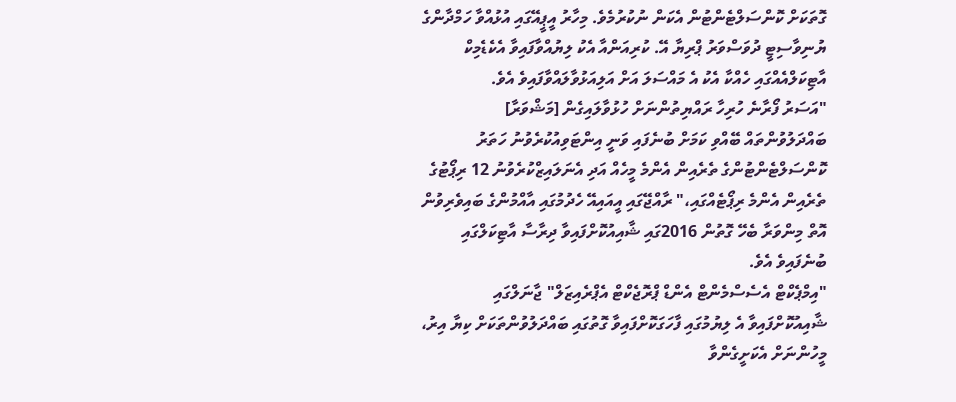ގޮތަކަށް ކޮންސަލްޓެންޓުން އެކަން ނުކުރުމެވެ. މިހާރު އީޕީއޭގައި އުޅުއްވާ ހަމްދާންގެ ޔުނިވާސިޓީ ދުވަސްވަރު ޕްރިޔާ އޭ. ކުރިއަންއާ އެކު ލިޔުއްވާފައިވާ އެކެޑެމިކް އާޓިކަލްއެއްގައި ހެއްކާ އެކު އެ މައްސަލަ އަށް އަލިއަޅުވާލައްވާފައިވެ އެވެ.
"އަސަރު ފޯރާނެ ހުރިހާ ރައްޔިތުންނަށް ހުޅުވާލައިގެން [މަޝްވަރާ] ބައްދަލުވުންތައް ބޭއްވި ކަމަށް ބުނެފައި ވަނީ އިންޓަވިއުކުރެވުނު ހަތަރު ކޮންސަލްޓެންޓުންގެ ތެރެއިން އެންމެ މީހެއް އަދި އެނަލައިޒްކުރެވުނު 12 ރިޕޯޓުގެ ތެރެއިން އެންމެ ރިޕޯޓެއްގައި،" ރާއްޖޭގައި އީއައިއޭ ހެދުމުގައި އާއްމުންގެ ބައިވެރިވުން އޮތް މިންވަރާ ބެހޭ ގޮތުން 2016ގައި ޝާއިއުކޮށްފައިވާ ދިރާސާ އާޓިކަލްގައި ބުނެފައިވެ އެވެ.
"އިމްޕެކްޓް އެސެސްމެންޓް އެންޑް ޕްރޮޖެކްޓް އެޕްރެއިޒަލް" ޖާނަލްގައި ޝާއިއުކޮށްފައިވާ އެ ލިޔުމުގައި ފާހަގަކޮށްފައިވާ ގޮތުގައި ބައްދަލުވުންތަކަށް ކިޔާ އިރު، މީހުންނަށް އެކަށީގެންވާ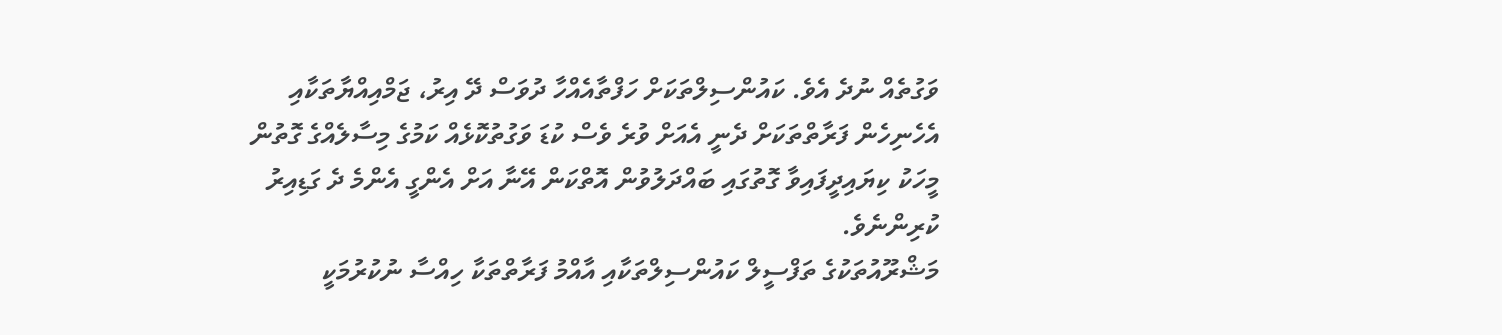ވަގުތެއް ނުދެ އެވެ. ކައުންސިލްތަކަށް ހަފްތާއެއްހާ ދުވަސް ދޭ އިރު، ޖަމްއިއްޔާތަކާއި އެހެނިހެން ފަރާތްތަކަށް ދެނީ އެއަށް ވުރެ ވެސް ކުޑަ ވަގުތުކޮޅެއް ކަމުގެ މިސާލެއްގެ ގޮތުން މީހަކު ކިޔައިދީފައިވާ ގޮތުގައި ބައްދަލުވުން އޮތްކަން އޭނާ އަށް އެންގީ އެންމެ ދެ ގަޑިއިރު ކުރިންނެވެ.
މަޝްރޫއުތަކުގެ ތަފްސީލް ކައުންސިލްތަކާއި އާއްމު ފަރާތްތަކާ ހިއްސާ ނުކުރުމަކީ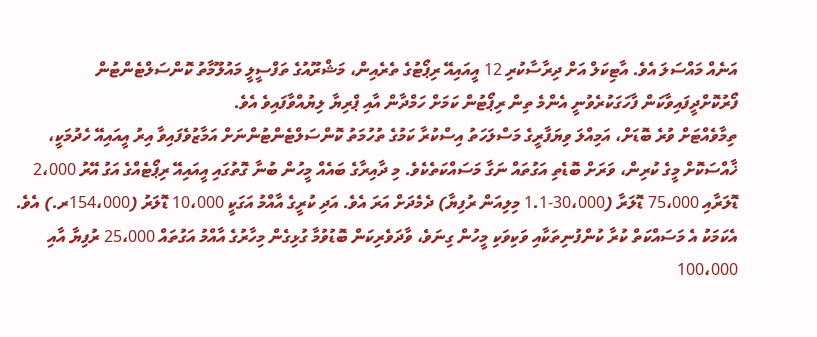އަނެއް މައްސަލަ އެވެ. އާޓިކަލް އަށް ދިރާސާކުރި 12 އީއައިއޭ ރިޕޯޓުގެ ތެރެއިން، މަޝްރޫއުގެ ތަފްސީލީ މައުލޫމާތު ކޮންސަލްޓެންޓުން ފޯރުކޮށްދީފައިވާކަން ފާހަގަކުރެވުނީ އެންމެ ތިން ރިޕޯޓުން ކަމަށް ހަމްދާން އާއި ޕްރިޔާ ލިޔުއްވާފައިވެ އެވެ.
ތިމާވެއްޓަށް ވުރެ ބޮޑަށް، އަމިއްލަ ވިޔަފާރީގެ މަސްލަހަތު އިސްކުރާ ކަމުގެ ތުހުމަތު ކޮންސަލްޓެންޓުންނަށް އަމާޒުވެފައިވާ އިރު އީއައިއޭ ހެދުމަކީ، ޚާއްސަކޮށް މީގެ ކުރިން، ވަރަށް ބޮޑެތި އަގުތައް ނަގާ މަސައްކަތެކެވެ. މި ދާއިރާގެ ބައެއް މީހުން ބުނާ ގޮތުގައި އީއައިއޭ ރިޕޯޓެއްގެ އަގު އޭރު 2،000 ޑޮލަރާއި 75،000 ޑޮލަރާ (30،000-1.1 މިލިއަން ރުފިޔާ) ދެމެދަށް އަރަ އެވެ. އަދި ކުރީގެ އާއްމު އަގަކީ 10،000 ޑޮލަރު (154،000ރ.) އެވެ.
އެކަމަކު އެ މަސައްކަތް ކުރާ ކުންފުނިތަކާއި ވަކިވަކި މީހުން ގިނަވެ، ވާދަވެރިކަން ބޮޑުވުމާ ގުޅިގެން މިހާރުގެ އާއްމު އަގުތައް 25،000 ރުފިޔާ އާއި 100،000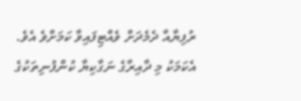ރުފިޔާއާ ދެމެދަށް ވެއްޓިފައިވާ ކަމަށްވެ އެވެ. އެކަމަކު މި ދާއިރާގެ ނަގާކިޔާ ކުންފުނިތަކުގެ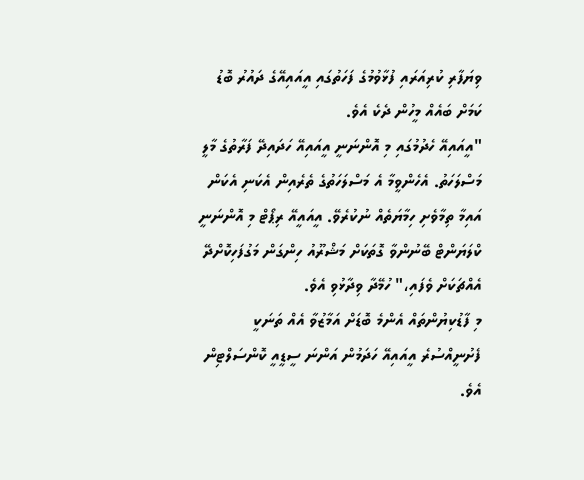ވިޔަފާރި ކުރިއަރައި ފުޅާވުމުގެ ފަހަތުގައި އީއައިއޭގެ ދައުރު ބޮޑު ކަމަށް ބައެއް މީހުން ދެކެ އެވެ.
"އީއައިއޭ ހެދުމުގައި މި އޮންނަނީ އީއައިއޭ ހަދައިދޭ ފަރާތުގެ މާލީ މަސްލަހަތު. އެހެންވީމާ އެ މަސްލަހަތުގެ ތެރެއިން އެކަނި އެކަން އައިމާ ތިމާވެށި ހިމާޔަތެއް ނުކުރެވޭ. އީއައީއޭ ރިޕޯޓް މި އޮންނަނީ ކްލަޔަންޓް ބޭނުންވާ ގޮތަކަށް މަޝްރޫއު ހިންގަން މަގުފަހިކޮށްދޭ އެއްޗަކަށް ވެފައި،" ހުމޭދާ ވިދާޅުވި އެވެ.
މި ފާޑުކިޔުންތައް އެންމެ ބޮޑަށް އަމާޒުވާ އެއް ތަނަކީ ފެށުނީއްސުރެ އީއައިއޭ ހަދަމުން އަންނަ ސީޑީއީ ކޮންސަލްޓިން އެވެ.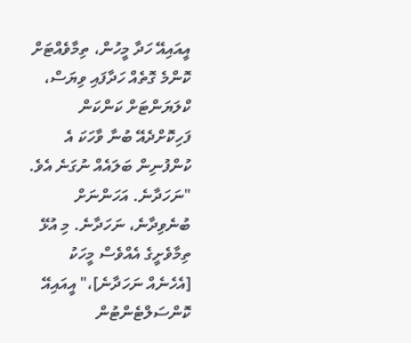އީއައިއޭ ހަދާ މީހުން، ތިމާވެއްޓަށް ކޮންމެ ގޮތެއް ހަދާފައި ވިޔަސް، ކްލަޔަންޓަށް ކަންކަން ފަހިކޮށްދެއޭ ބުނާ ވާހަކަ އެ ކުންފުނިން ބަލައެއް ނުގަނެ އެވެ.
"ނަހަދާނެ. އަހަންނަށް ބުނެވިދާނެ، ނަހަދާނެ. މި އުޅޭ ތިމާވެށީގެ އެއްވެސް މީހަކު [އެހެނެއް ނަހަދާނެ]،" އީއައިއޭ ކޮންސަލްޓެންޓުން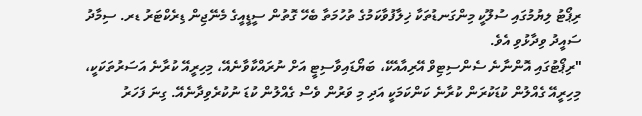ރިޕޯޓު ލިޔުމުގައި ސުލޫކީ މިންގަނޑުތަކާ ޚިލާފުވާކަމުގެ ތުހުމަތާ ބެހޭ ގޮތުން ސީޑީއީގެ މެނޭޖިން ޑިރެކްޓަރު ޑރ. ސިމާދު ސައީދު ވިދާޅުވި އެވެ.
"ރިޕޯޓުގައި އޮންނާނެ ސެންސިޓިވް އޭރިއާއެކޭ، ބަޔޯޑައިވާސިޓީ އަށް ނުރައްކާވާނެއޭ، މިހިރީއޭ ކުރާނެ އަސަރުތަކަކީ، މިހިރީއޭ ގެއްލުން ކުޑަކުރަން ކުރާނެ ކަންކަމަކީ އަދި މި ވަރުން ވެސް ގެއްލުން ކުޑަ ނުކުރެވިދާނެއޭ. ގިނަ ފަހަރު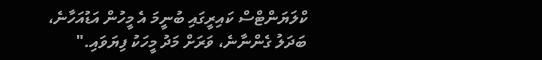ކްލަޔަންޓްސް ކައިރީގައި ބުނީމަ އެ މީހުން އަޑުއަހާނެ، ބަދަލު ގެންނާނެ، ވަރަށް މަދު މީހަކު ފިޔަވައި."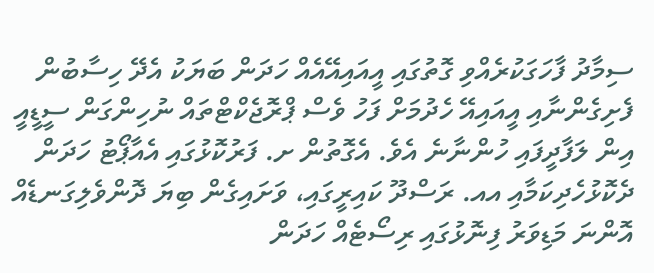ސިމާދު ފާހަގަކުރެއްވި ގޮތުގައި އީއައިއޭއެއް ހަދަން ބަޔަކު އެދޭ ހިސާބުން ފެށިގެންނާއި އީއައިއޭ ހެދުމަށް ފަހު ވެސް ޕްރޮޖެކްޓްތައް ނުހިންގަން ސީޑީއީ އިން ލަފާދީފައި ހުންނާނެ އެވެ. އެގޮތުން ށ. ފަރުކޮޅުގައި އެއާޕޯޓު ހަދަން ދެކޮޅުހެދިކަމާއި އއ. ރަސްދޫ ކައިރީގައި، ވަށައިގެން ބިޔަ ދޮންވެލިގަނޑެއް އޮންނަ މަޑިވަރު ފިނޮޅުގައި ރިސޯޓެއް ހަދަން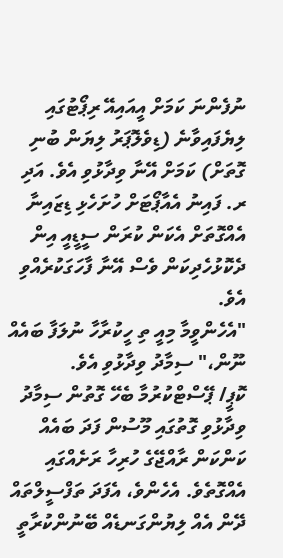ނުފެންނަ ކަމަށް އީއައިއޭ ރިޕޯޓުގައި ލިޔެފައިވާނެ (ޑިވެލޮޕަރު ލިޔަން ބުނި ގޮތަށް) ކަމަށް އޭނާ ވިދާޅުވި އެވެ. އަދި ރ. ފައިނު އެއާޕޯޓަށް ހުށަހެޅި ޑިޒައިނާ އެއްގޮތަށް އެކަން ކުރަން ސީޑީއީ އިން ދެކޮޅުހެދިކަން ވެސް އޭނާ ފާހަގަކުރެއްވި އެވެ.
"އެހެންވީމާ މިއީ ތި ހީކުރާހާ ނުލަފާ ބައެއް ނޫން،" ސިމާދު ވިދާޅުވި އެވެ.
ކޮޕީ/ ޕޭސްޓްކުރުމާ ބެހޭ ގޮތުން ސިމާދު ވިދާޅުވި ގޮތުގައި މޫސުން ފަދަ ބައެއް ކަންކަން ރާއްޖޭގެ ހުރިހާ ރަށެއްގައި އެއްގޮތެވެ. އެހެންވެ، އެފަދަ ތަފްސީލްތައް ދޭން އެއް ލިޔުންގަނޑެއް ބޭނުންކުރާތީ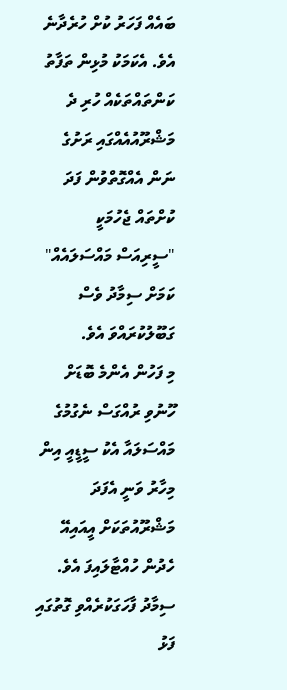ބައެއް ފަހަރު ކުށް ހުރެދާނެ އެވެ. އެކަމަކު މުޅިން ތަފާތު ކަންތައްތަކެއް ހުރި ދެ މަޝްރޫއުއެއްގައި ރަށުގެ ނަން އެއްގޮތްވުން ފަދަ ކުށްތައް ޖެހުމަކީ "ސީރިއަސް މައްސަލައެއް" ކަމަށް ސިމާދު ވެސް ގަބޫލުކުރައްވަ އެވެ.
މި ފަހުން އެންމެ ބޮޑަށް ހޫނުވި ރުއްގަސް ނެގުމުގެ މައްސަލައާ އެކު ސީޑީއީ އިން މިހާރު ވަނީ އެފަދަ މަޝްރޫއުތަކަށް އީއައިއޭ ހެދުން ހުއްޓާލައިފަ އެވެ. ސިމާދު ފާހަގަކުރެއްވި ގޮތުގައި ފަޅު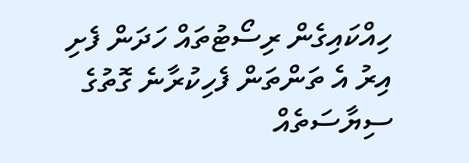ހިއްކައިގެން ރިސޯޓުތައް ހަދަން ފެށި އިރު އެ ތަންތަން ފެހިކުރާނެ ގޮތުގެ ސިޔާސަތެއް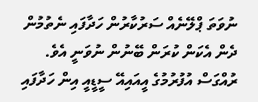ނުވަތަ ޕްލޭނެއް ސަރުކާރުން ހަދާފައި ނެތުމުން ދެން އެކަން ކުރަން ބޭނުން ނުވަނީ އެވެ.
ރުއްގަސް އުފުރުމުގެ އީއައިއޭ ސީޑީއީ އިން ހަދާފައި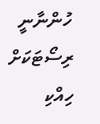ހުންނާނީ ރިސޯޓަކަށް ހިއްކި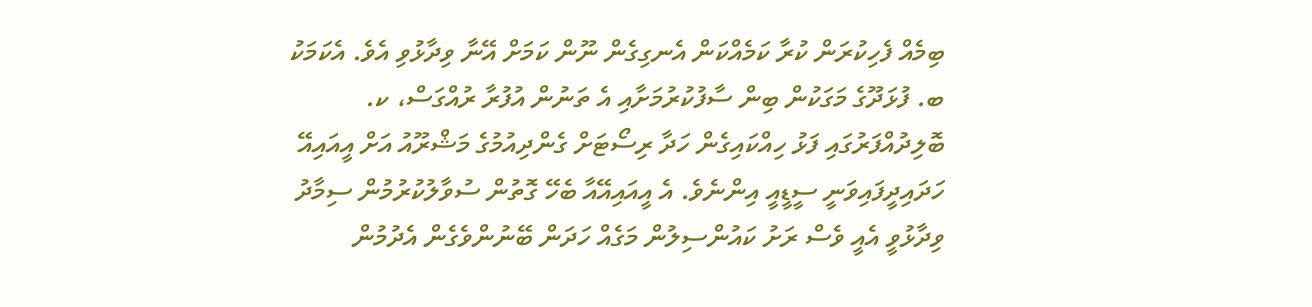ބިމެއް ފެހިކުރަން ކުރާ ކަމެއްކަން އެނގިގެން ނޫން ކަމަށް އޭނާ ވިދާޅުވި އެވެ. އެކަމަކު ބ. ފުޅަދޫގެ މަގަކުން ބިން ސާފުކުރުމަށާއި އެ ތަނުން އުފުރާ ރުއްގަސް، ކ. ބޮލިދުއްފަރުގައި ފަޅު ހިއްކައިގެން ހަދާ ރިސޯޓަށް ގެންދިއުމުގެ މަޝްރޫއު އަށް އީއައިއޭ ހަދައިދީފައިވަނީ ސީޑީއީ އިންނެވެ. އެ އީއައިއޭއާ ބެހޭ ގޮތުން ސުވާލުކުރުމުން ސިމާދު ވިދާޅުވީ އެއީ ވެސް ރަށު ކައުންސިލުން މަގެއް ހަދަން ބޭނުންވެގެން އެދުމުން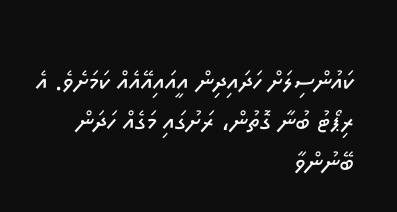ކައުންސިލަށް ހަދައިދިން އީއައިއޭއެއް ކަމަށެވެ. އެ ރިޕޯޓު ބުނާ ގޮތުން، ރަށުގައި މަގެއް ހަދަން ބޭނުންވާ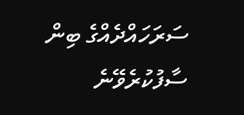ސަރަހައްދެއްގެ ބިން ސާފުކުރެވޭނެ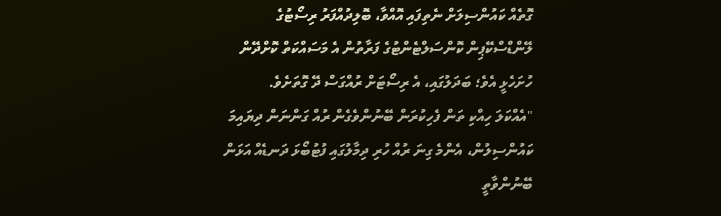ގޮތެއް ކައުންސިލަށް ނެތިފައި އޮއްވާ، ބޮލިދުއްފަރު ރިސޯޓުގެ ލޭންޑްސްކޭޕިން ކޮންސަލްޓެންޓުގެ ފަރާތުން އެ މަސައްކަތް ކޮށްދޭން ހުށަހެޅީ އެވެ؛ ބަދަލުގައި، އެ ރިސޯޓަށް ރުއްގަސް ދޭ ގޮތަށެވެ.
"އެއްކަލަ ހިއްކި ތަން ފެހިކުރަން ބޭނުންވެގެން ރުއް ގަންނަން ދިޔައިމަ ކައުންސިލުން، އެންމެ ގިނަ ރުއް ހުރި ދިމާލުގައި ފުޓުބޯޅަ ދަނޑެއް އަޅަން ބޭނުންވާތީ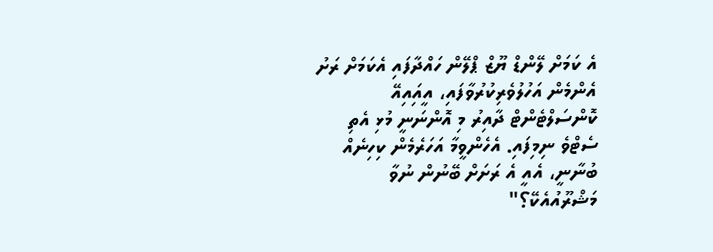އެ ކަމަށް ލޭންޑް ޔޫޒް ޕްލޭން ހައްދާފައި އެކަމަށް ރަށު އެންމެން އަހުލުވެރިކުރުވާފައި، އީއަިއިއޭ ކޮންސަލްޓެންޓް ދާއިރު މި އޮންނަނީ މުޅި އެތި ސެޓްވެ ނިމިފައި. އެހެންވީމާ އަހަރެމެން ކިހިނެއް ބުނާނީ، އެއީ އެ ރަށަށް ބޭނުން ނުވާ މަޝްރޫއުއެކޭ؟"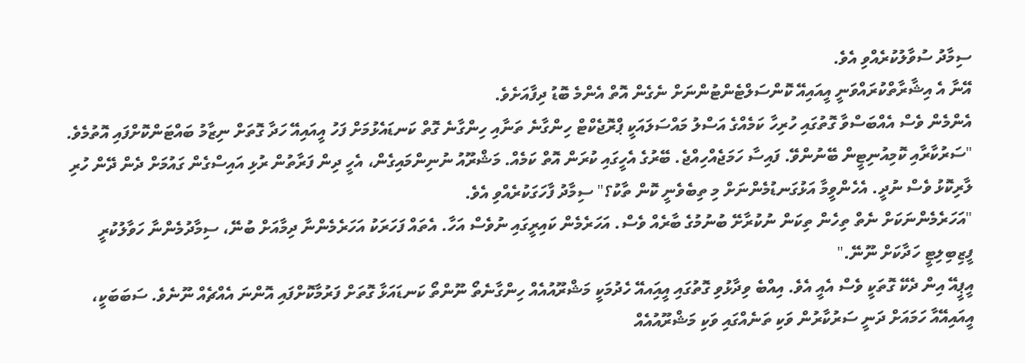ސިމާދު ސުވާލުކުރެއްވި އެވެ.
އޭނާ އެ އިޝާރާތްކުރައްވަނީ އީއައިއޭ ކޮންސަލްޓެންޓުންނަށް ނެގެން އޮތް އެންމެ ބޮޑު ދިފާއަށެވެ.
އެންމެން ވެސް އެއްބަސްވާ ގޮތުގައި ހުރިހާ ކަމެއްގެ އަސްލު މައްސަލައަކީ ޕްރޮޖެކްޓް ހިންގާނެ ތަނާއި ހިންގާނެ ގޮތް ކަނޑައެޅުމަށް ފަހު އީއައިއޭ ހަދާ ގޮތަށް ނިޒާމު ބައްޓަންކޮށްފައި އޮތުމެވެ.
"ސަރުކާރާއި ކޮމިއުނިޓީން ބޭނުންވޭ. ފައިސާ ހަމަޖެއްހިއްޖެ. ބޭރުގެ އެހީގައި ކުރަން އޮތް ކަމެއް. މަޝްރޫއު ނުނިންމައިގެން، އެހީ ދިން ފަރާތުން ރުޅި އައިސްގެން ގައުމަށް ދެން ދޭން ހުރި ލާރިކޮޅު ވެސް ނުދީ. އެހެންވީމާ އަޅުގަނޑުމެންނަށް މި ތިބެވެނީ ކޮން ތާކު؟" ސިމާދު ފާހަގަކުރެއްވި އެވެ.
"އަހަރެމެންނަކަށް ނެތް ތިހެން ތިކަން ނުކުރާށޭ ބުނުމުގެ ބާރެއް ވެސް. އަހަރެމެން ކައިރީގައި ނުވެސް އަހާ. އެތައް ފަހަރަކު އަހަރެމެންނާ ދިމާއަށް ބުނޭ، ސިމާދުމެންނާ ހަވާލުކުރީ ފީޒިބިލިޓީ ހަދާކަށް ނޫނޭ."
އީޕީއޭ އިން ދެކޭ ގޮތަކީ ވެސް އެއީ އެވެ. އިއްބެ ވިދާޅުވި ގޮތުގައި އީއަިއއޭ ހެދުމަކީ މަޝްރޫއުއެއް ހިންގާނެތޯ ނޫންތޯ ކަނޑައަޅާ ގޮތަށް ފަރުމާކޮށްފައި އޮންނަ އެއްޗެއް ނޫނެވެ. ސަބަބަކީ، އީއައިއޭއާ ހަމައަށް ދަނީ ސަރުކާރުން ވަކި ތަނެއްގައި ވަކި މަޝްރޫއުއެއް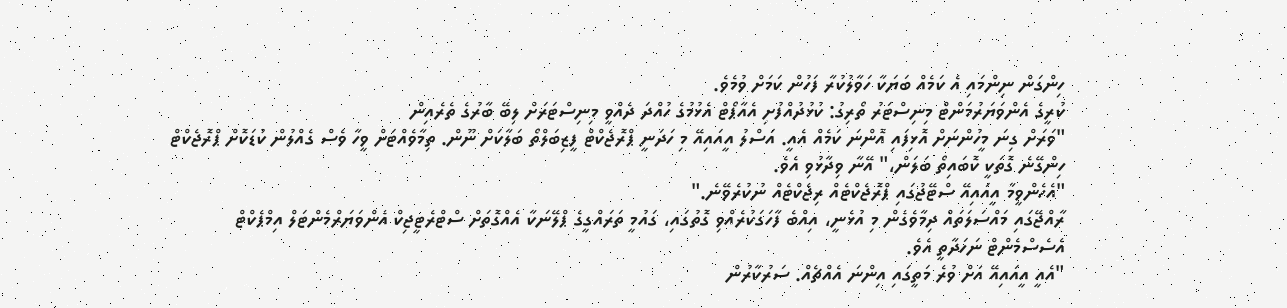ހިންގަން ނިންމައި އެ ކަމެއް ބަޔަކާ ހަވާލުކުރާ ފަހުން ކަމަށް ވުމެވެ.
ކުރީގެ އެންވަޔަރުމަންޓް މިނިސްޓަރު ތޯރިގު: ކުޅުދުއްފުށި އެއާޕޯޓް އެޅުމުގެ ހުއްދަ ދެއްވީ މިނިސްޓަރަށް ލިބޭ ބާރުގެ ތެރެއިން
"ވަރަށް ގިނަ މީހުންނަށް އޮޅިފައި އޮންނަ ކަމެއް އެއީ. އަސްލު އީއައިއޭ މި ހަދަނީ ޕްރޮޖެކްޓް ފީޒިބަލްތޯ ބަލާކަށް ނޫން. ތިމާވެއްޓަށް ވީހާ ވެސް ގެއްލުން ކުޑަކޮށް ޕްރޮޖެކްޓް ހިންގޭނެ ގޮތަކީ ކޮބައިތޯ ބަލަން،" އޭނާ ވިދާޅުވި އެވެ.
"އެހެންވީމާ އީއައިއޭ ސްޓޭޖުގައި ޕްރޮޖެކްޓެއް ރިޖެކްޓެއް ނުކުރެވޭނެ."
ރާއްޖޭގައި މައްސަލަތައް ދިމާވެގެން މި އުޅެނީ، އިއްބެ ފާހަގަކުރެއްވި ގޮތުގައި، ގައުމީ ތަރައްގީގެ ޕްލޭނަކާ އެއްގޮތަށް ސްޓްރެޓީޖިކް އެންވަޔަރްމެންޓަލް އިމްޕެކްޓް އެސެސްމެންޓް ނަހަދާތީ އެވެ.
"އެއީ އީއައިއޭ އަށް ވުރެ މަތީގައި އިންނަ އެއްޗެއް. ސަރުކާރުން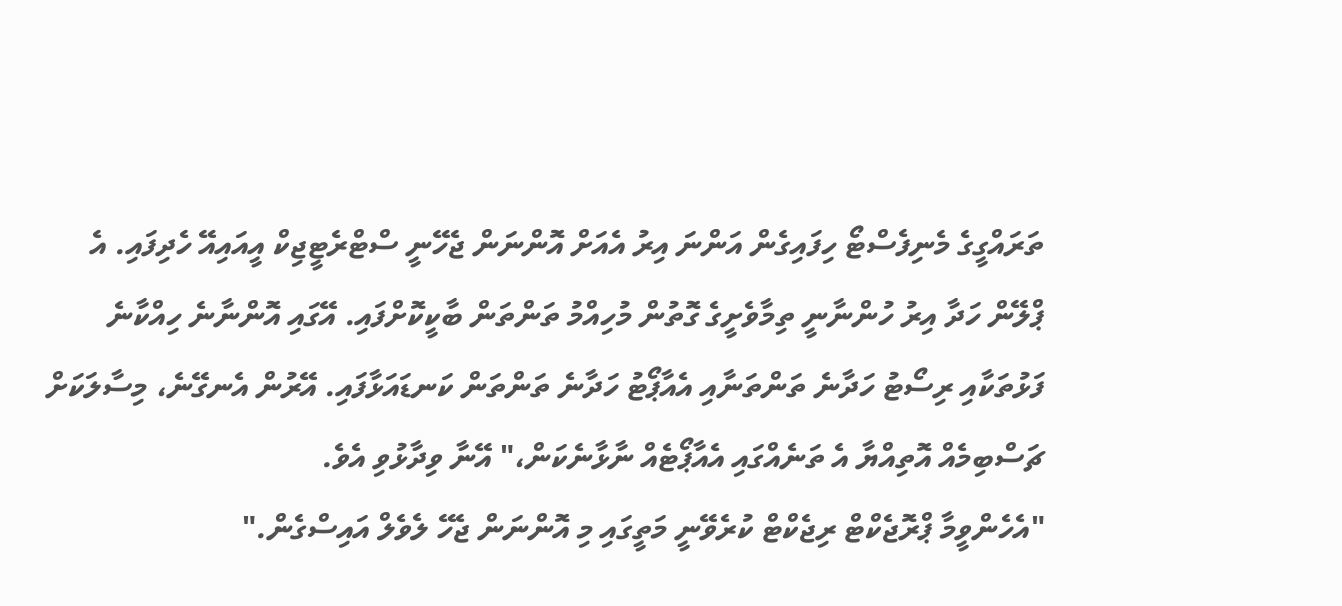ތަރައްގީގެ މެނިފެސްޓޯ ހިފައިގެން އަންނަ އިރު އެއަށް އޮންނަން ޖެހޭނީ ސްޓްރެޓީޖިކް އީއައިއޭ ހެދިފައި. އެ ޕްލޭން ހަދާ އިރު ހުންނާނީ ތިމާވެށީގެ ގޮތުން މުހިއްމު ތަންތަން ބާކީކޮށްފައި. އޭގައި އޮންނާނެ ހިއްކާނެ ފަޅުތަކާއި ރިސޯޓު ހަދާނެ ތަންތަނާއި އެއާޕޯޓު ހަދާނެ ތަންތަން ކަނޑައަޅާފައި. އޭރުން އެނގޭނެ، މިސާލަކަށް ޗަސްބިމެއް އޮތިއްޔާ އެ ތަނެއްގައި އެއާޕޯޓެއް ނާޅާނެކަން،" އޭނާ ވިދާޅުވި އެވެ.
"އެހެންވީމާ ޕްރޮޖެކްޓް ރިޖެކްޓް ކުރެވޭނީ މަތީގައި މި އޮންނަން ޖެހޭ ލެވެލް އައިސްގެން."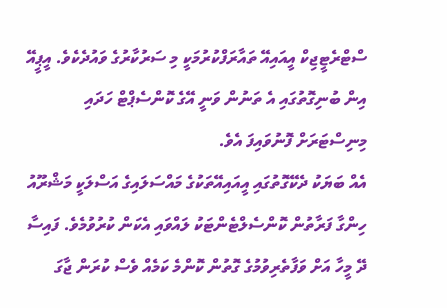ސްޓްރެޓީޖިކް އީއައިއޭ ތައާރަފްކުރުމަކީ މި ސަރުކާރުގެ ވައުދެކެވެ. އީޕީއޭ އިން ބުނިގޮތުގައި އެ ތަނުން ވަނީ އޭގެ ކޮންސެޕްޓް ހަދައި މިނިސްޓަރަށް ފޮނުވައިފަ އެވެ.
އެއް ބަޔަކު ދެކޭގޮތުގައި އީއައިއޭތަކުގެ މައްސަލައިގެ އަސްލަކީ މަޝްރޫއު ހިންގާ ފަރާތުން ކޮންސެލްޓެންޓަކު ލައްވައި އެކަން ކުރުވުމެވެ. ފައިސާ ދޭ މީހާ އަށް ވަފާތެރިވުމުގެ ގޮތުން ކޮންމެ ކަމެއް ވެސް ކުރަން ޖާގަ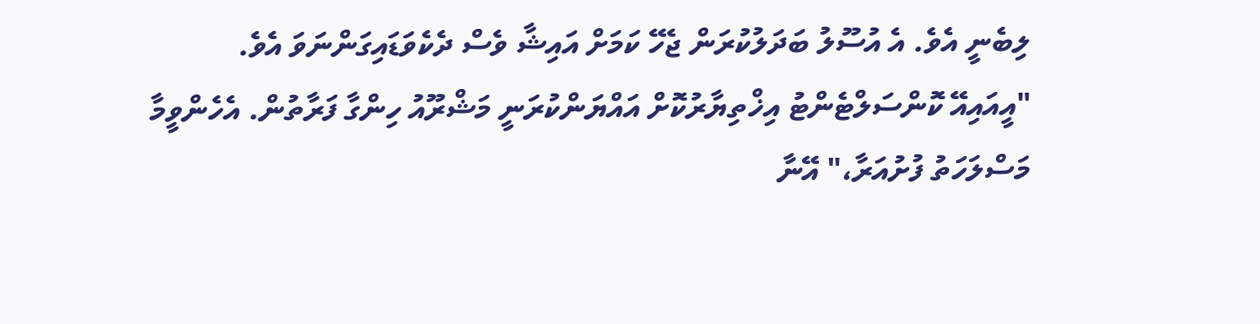ލިބެނީ އެވެ. އެ އުސޫލު ބަދަލުކުރަން ޖެހޭ ކަމަށް އައިޝާ ވެސް ދެކެވަޑައިގަންނަވަ އެވެ.
"އީއައިއޭ ކޮންސަލްޓެންޓު އިޚްތިޔާރުކޮށް އައްޔަންކުރަނީ މަޝްރޫއު ހިންގާ ފަރާތުން. އެހެންވީމާ މަސްލަހަތު ފުށުއަރާ،" އޭނާ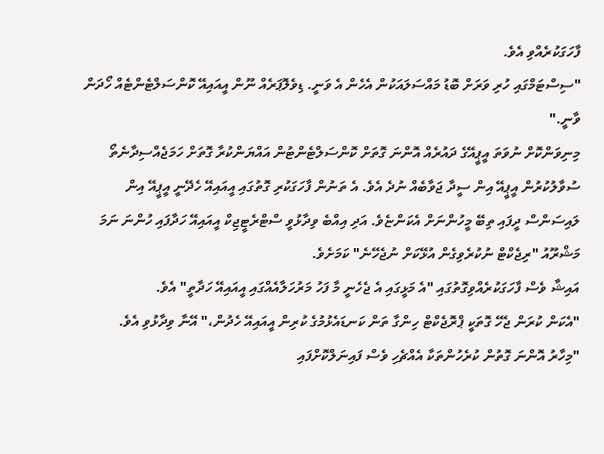ފާހަގަކުރެއްވި އެވެ.
"ސިސްޓަމްގައި ހުރި ވަރަށް ބޮޑު މައްސަލައަކުން އެހެން އެ ވަނީ. ޑިވެލޮޕަރެއް ނޫން އީއައިއޭ ކޮންސަލްޓެންޓެއް ހޯދަން ވާނީ."
މިނިވަންކޮށް ނުވަތަ އީޕީއޭގެ ދައުރެއް އޮންނަ ގޮތަށް ކޮންސަލްޓެންޓުން އައްޔަންކުރާ ގޮތަށް ހަމަޖެއްސިދާނެތޯ ސުވާލުކުރުން އީޕީއޭ އިން ސީދާ ޖަވާބެއް ނުދެ އެވެ. އެ ތަނުން ފާހަގަކުރި ގޮތުގައި އީއައިއޭ ހެދޭނީ އީޕީއޭ އިން ލައިސަންސް ދީފައި ތިބޭ މީހުންނަށް އެކަންޏެވެ. އަދި އިއްބެ ވިދާޅުވީ ސްޓްރެޓީޖިކް އީއައިއޭ ހަދާފައި ހުންނަ ނަމަ މަޝްރޫއު "ރިޖެކްޓް ނުކުރެވިގެން އުޅޭކަށް ނުޖެހޭނެ" ކަމަށެވެ.
އައިޝާ ވެސް ފާހަގަކުރެއްވިގޮތުގައި "އެ މަޅީގައި އެ ޖެހެނީ މާ ފަހު މަރުހަލާއެއްގައި އީއައިއޭ ހަދާތީ" އެވެ.
"އެކަން ކުރަން ޖެހޭ ގޮތަކީ ޕްރޮޖެކްޓް ހިންގާ ތަން ކަނޑައެޅުމުގެ ކުރިން އީއައިއޭ ހެދުން،" އޭނާ ވިދާޅުވި އެވެ.
"މިހާރު އޮންނަ ގޮތުން ކުރެހުންތަކާ އެއްޗެހި ވެސް ފައިނަލްކޮށްފައި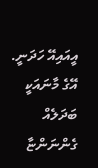އީއައިއޭ ހަދަނީ. އޭގެ މާނައަކީ ބަދަލެއް ގެންނަންޏާ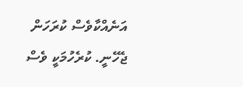އަނެއްކާވެސް ކުރަހަން ޖެހޭނީ. ކުރެހުމަކީ ވެސް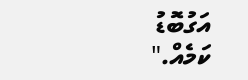އަގުބޮޑު ކަމެއް."